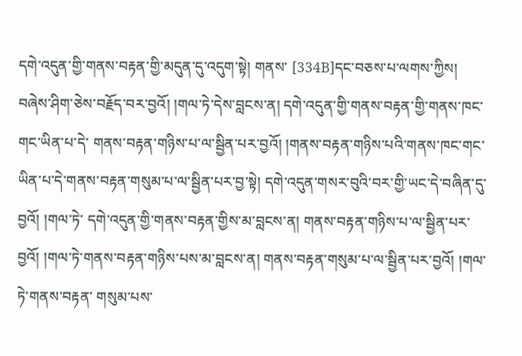དགེ་འདུན་གྱི་གནས་བརྟན་གྱི་མདུན་དུ་འདུག་སྟེ། གནས་ [334B]དང་བཅས་པ་ལགས་ཀྱིས། བཞེས་ཤིག་ཅེས་བརྗོད་བར་བྱའོ། །གལ་ཏེ་དེས་བླངས་ན། དགེ་འདུན་གྱི་གནས་བརྟན་གྱི་གནས་ཁང་གང་ཡིན་པ་དེ་ གནས་བརྟན་གཉིས་པ་ལ་སྦྱིན་པར་བྱའོ། །གནས་བརྟན་གཉིས་པའི་གནས་ཁང་གང་ཡིན་པ་དེ་གནས་བརྟན་གསུམ་པ་ལ་སྦྱིན་པར་བྱ་སྟེ། དགེ་འདུན་གསར་བུའི་བར་གྱི་ཡང་དེ་བཞིན་དུ་བྱའོ། །གལ་ཏེ་ དགེ་འདུན་གྱི་གནས་བརྟན་གྱིས་མ་བླངས་ན། གནས་བརྟན་གཉིས་པ་ལ་སྦྱིན་པར་བྱའོ། །གལ་ཏེ་གནས་བརྟན་གཉིས་པས་མ་བླངས་ན། གནས་བརྟན་གསུམ་པ་ལ་སྦྱིན་པར་བྱའོ། །གལ་ཏེ་གནས་བརྟན་ གསུམ་པས་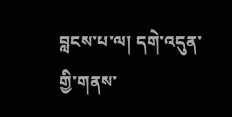བླངས་པ་ལ། དགེ་འདུན་གྱི་གནས་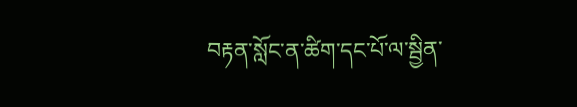བརྟན་སློང་ན་ཚིག་དང་པོ་ལ་སྦྱིན་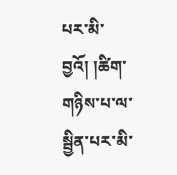པར་མི་བྱའོ། །ཚིག་གཉིས་པ་ལ་སྦྱིན་པར་མི་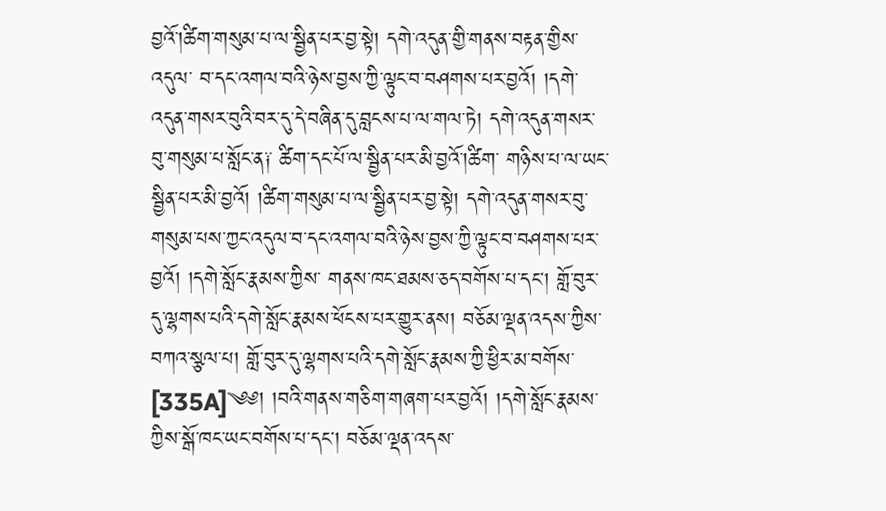བྱའོ་།ཚིག་གསུམ་པ་ལ་སྦྱིན་པར་བྱ་སྟེ། དགེ་འདུན་གྱི་གནས་བརྟན་གྱིས་འདུལ་ བ་དང་འགལ་བའི་ཉེས་བྱས་ཀྱི་ལྟུང་བ་བཤགས་པར་བྱའོ། །དགེ་འདུན་གསར་བུའི་བར་དུ་དེ་བཞིན་དུ་བླངས་པ་ལ་གལ་ཏེ། དགེ་འདུན་གསར་བུ་གསུམ་པ་སློང་ན༑ ཚིག་དང་པོ་ལ་སྦྱིན་པར་མི་བྱའོ་།ཚིག་ གཉིས་པ་ལ་ཡང་སྦྱིན་པར་མི་བྱའོ། །ཚིག་གསུམ་པ་ལ་སྦྱིན་པར་བྱ་སྟེ། དགེ་འདུན་གསར་བུ་གསུམ་པས་ཀྱང་འདུལ་བ་དང་འགལ་བའི་ཉེས་བྱས་ཀྱི་ལྟུང་བ་བཤགས་པར་བྱའོ། །དགེ་སློང་རྣམས་ཀྱིས་ གནས་ཁང་ཐམས་ཅད་བགོས་པ་དང། གློ་བུར་དུ་ལྷགས་པའི་དགེ་སློང་རྣམས་ཕོངས་པར་གྱུར་ནས། བཅོམ་ལྡན་འདས་ཀྱིས་བཀའ་སྩལ་པ། གློ་བུར་དུ་ལྷགས་པའི་དགེ་སློང་རྣམས་ཀྱི་ཕྱིར་མ་བགོས་ [335A]༄༅། །བའི་གནས་གཅིག་གཞག་པར་བྱའོ། །དགེ་སློང་རྣམས་ཀྱིས་སྒོ་ཁང་ཡང་བགོས་པ་དང། བཅོམ་ལྡན་འདས་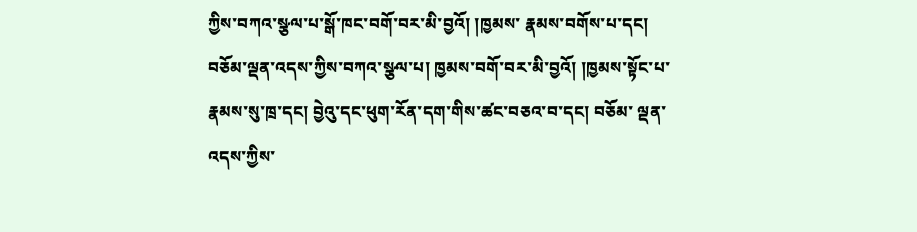ཀྱིས་བཀའ་སྩལ་པ་སྒོ་ཁང་བགོ་བར་མི་བྱའོ། །ཁྱམས་ རྣམས་བགོས་པ་དང། བཅོམ་ལྡན་འདས་ཀྱིས་བཀའ་སྩལ་པ། ཁྱམས་བགོ་བར་མི་བྱའོ། །ཁྱམས་སྟོང་པ་རྣམས་སུ་ཁྲ་དང། བྱེའུ་དང་ཕུག་རོན་དག་གིས་ཚང་བཅའ་བ་དང། བཅོམ་ ལྡན་འདས་ཀྱིས་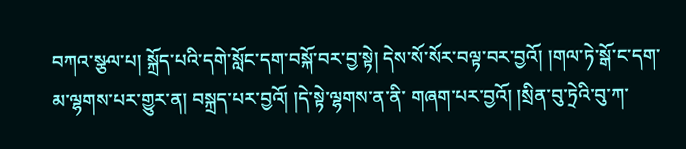བཀའ་སྩལ་པ། སྐྲོད་པའི་དགེ་སློང་དག་བསྐོ་བར་བྱ་སྟེ། དེས་སོ་སོར་བལྟ་བར་བྱའོ། །གལ་ཏེ་སྒོ་ང་དག་མ་ལྷགས་པར་གྱུར་ན། བསྐྲད་པར་བྱའོ། །དེ་སྟེ་ལྷགས་ན་ནི་ གཞག་པར་བྱའོ། །སྲིན་བུ་ཏྲེའི་བུ་ཀ་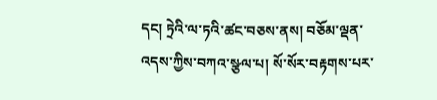དང། ཏྲེའི་ལ་ཏའི་ཚང་བཅས་ནས། བཅོམ་ལྡན་འདས་ཀྱིས་བཀའ་སྩལ་པ། སོ་སོར་བརྟགས་པར་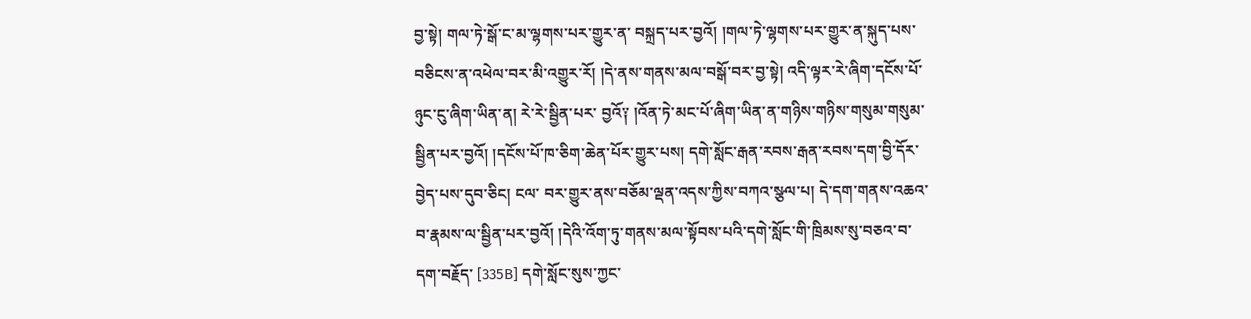བྱ་སྟེ། གལ་ཏེ་སྒོ་ང་མ་ལྷགས་པར་གྱུར་ན་ བསྐྲད་པར་བྱའོ། །གལ་ཏེ་ལྷགས་པར་གྱུར་ན་སྐུད་པས་བཅིངས་ན་འཕེལ་བར་མི་འགྱུར་རོ། །དེ་ནས་གནས་མལ་བསྒོ་བར་བྱ་སྟེ། འདི་ལྟར་རེ་ཞིག་དངོས་པོ་ཉུང་ངུ་ཞིག་ཡིན་ན། རེ་རེ་སྦྱིན་པར་ བྱའོ༑ །འོན་ཏེ་མང་པོ་ཞིག་ཡིན་ན་གཉིས་གཉིས་གསུམ་གསུམ་སྦྱིན་པར་བྱའོ། །དངོས་པོ་ཁ་ཅིག་ཆེན་པོར་གྱུར་པས། དགེ་སློང་རྒན་རབས་རྒན་རབས་དག་བྱི་དོར་བྱེད་པས་དུབ་ཅིང། ངལ་ བར་གྱུར་ནས་བཅོམ་ལྡན་འདས་ཀྱིས་བཀའ་སྩལ་པ། དེ་དག་གནས་འཆའ་བ་རྣམས་ལ་སྦྱིན་པར་བྱའོ། །དེའི་འོག་ཏུ་གནས་མལ་སྟོབས་པའི་དགེ་སློང་གི་ཁྲིམས་སུ་བཅའ་བ་དག་བརྗོད་ [335B] དགེ་སློང་སུས་ཀྱང་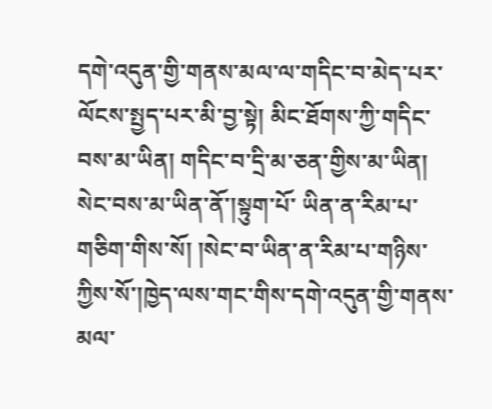དགེ་འདུན་གྱི་གནས་མལ་ལ་གདིང་བ་མེད་པར་ལོངས་སྤྱད་པར་མི་བྱ་སྟེ། མིང་ཐོགས་ཀྱི་གདིང་བས་མ་ཡིན། གདིང་བ་དྲི་མ་ཅན་གྱིས་མ་ཡིན། སེང་བས་མ་ཡིན་ནོ་།སྟུག་པོ་ ཡིན་ན་རིམ་པ་གཅིག་གིས་སོ། །སེང་བ་ཡིན་ན་རིམ་པ་གཉིས་ཀྱིས་སོ་།ཁྱེད་ལས་གང་གིས་དགེ་འདུན་གྱི་གནས་མལ་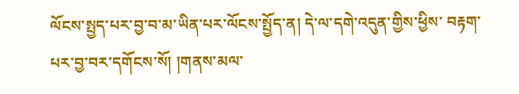ལོངས་སྤྱད་པར་བྱ་བ་མ་ཡིན་པར་ལོངས་སྤྱོད་ན། དེ་ལ་དགེ་འདུན་གྱིས་ཕྱིས་ བརྟག་པར་བྱ་བར་དགོངས་སོ། །གནས་མལ་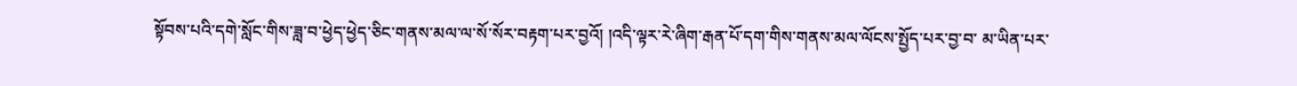སྟོབས་པའི་དགེ་སློང་གིས་ཟླ་བ་ཕྱེད་ཕྱེད་ཅིང་གནས་མལ་ལ་སོ་སོར་བརྟག་པར་བྱའོ། །འདི་ལྟར་རེ་ཞིག་རྒན་པོ་དག་གིས་གནས་མལ་ལོངས་སྤྱོད་པར་བྱ་བ་ མ་ཡིན་པར་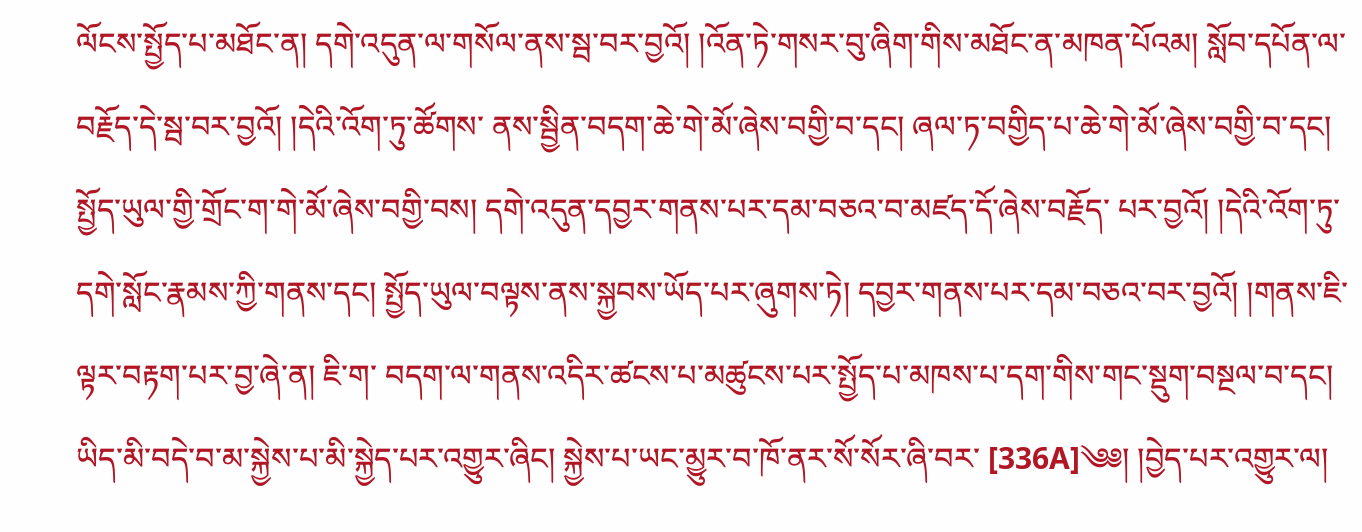ལོངས་སྤྱོད་པ་མཐོང་ན། དགེ་འདུན་ལ་གསོལ་ནས་སྦ་བར་བྱའོ། །འོན་ཏེ་གསར་བུ་ཞིག་གིས་མཐོང་ན་མཁན་པོའམ། སློབ་དཔོན་ལ་བརྗོད་དེ་སྦ་བར་བྱའོ། །དེའི་འོག་ཏུ་ཚོགས་ ནས་སྦྱིན་བདག་ཆེ་གེ་མོ་ཞེས་བགྱི་བ་དང། ཞལ་ཏ་བགྱིད་པ་ཆེ་གེ་མོ་ཞེས་བགྱི་བ་དང། སྤྱོད་ཡུལ་གྱི་གྲོང་ག་གེ་མོ་ཞེས་བགྱི་བས། དགེ་འདུན་དབྱར་གནས་པར་དམ་བཅའ་བ་མཛད་དོ་ཞེས་བརྗོད་ པར་བྱའོ། །དེའི་འོག་ཏུ་དགེ་སློང་རྣམས་ཀྱི་གནས་དང། སྤྱོད་ཡུལ་བལྟས་ནས་སྐྱབས་ཡོད་པར་ཞུགས་ཏེ། དབྱར་གནས་པར་དམ་བཅའ་བར་བྱའོ། །གནས་ཇི་ལྟར་བརྟག་པར་བྱ་ཞེ་ན། ཇི་ག་ བདག་ལ་གནས་འདིར་ཚངས་པ་མཚུངས་པར་སྤྱོད་པ་མཁས་པ་དག་གིས་གང་སྡུག་བསྔལ་བ་དང། ཡིད་མི་བདེ་བ་མ་སྐྱེས་པ་མི་སྐྱེད་པར་འགྱུར་ཞིང། སྐྱེས་པ་ཡང་མྱུར་བ་ཁོ་ནར་སོ་སོར་ཞི་བར་ [336A]༄༅། །བྱེད་པར་འགྱུར་ལ།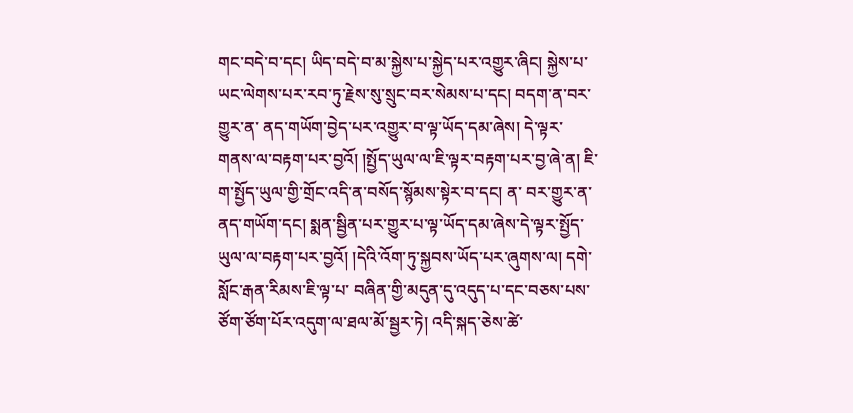གང་བདེ་བ་དང། ཡིད་བདེ་བ་མ་སྐྱེས་པ་སྐྱེད་པར་འགྱུར་ཞིང། སྐྱེས་པ་ཡང་ལེགས་པར་རབ་ཏུ་རྗེས་སུ་སྲུང་བར་སེམས་པ་དང། བདག་ན་བར་གྱུར་ན་ ནད་གཡོག་བྱེད་པར་འགྱུར་བ་ལྟ་ཡོད་དམ་ཞེས། དེ་ལྟར་གནས་ལ་བརྟག་པར་བྱའོ། །སྤྱོད་ཡུལ་ལ་ཇི་ལྟར་བརྟག་པར་བྱ་ཞེ་ན། ཇི་ག་སྤྱོད་ཡུལ་གྱི་གྲོང་འདི་ན་བསོད་སྙོམས་སྟེར་བ་དང། ན་ བར་གྱུར་ན་ནད་གཡོག་དང། སྨན་སྦྱིན་པར་གྱུར་པ་ལྟ་ཡོད་དམ་ཞེས་དེ་ལྟར་སྤྱོད་ཡུལ་ལ་བརྟག་པར་བྱའོ། །དེའི་འོག་ཏུ་སྐྱབས་ཡོད་པར་ཞུགས་ལ། དགེ་སློང་རྒན་རིམས་ཇི་ལྟ་པ་ བཞིན་གྱི་མདུན་དུ་འདུད་པ་དང་བཅས་པས་ཙོག་ཙོག་པོར་འདུག་ལ་ཐལ་མོ་སྦྱར་ཏེ། འདི་སྐད་ཅེས་ཚེ་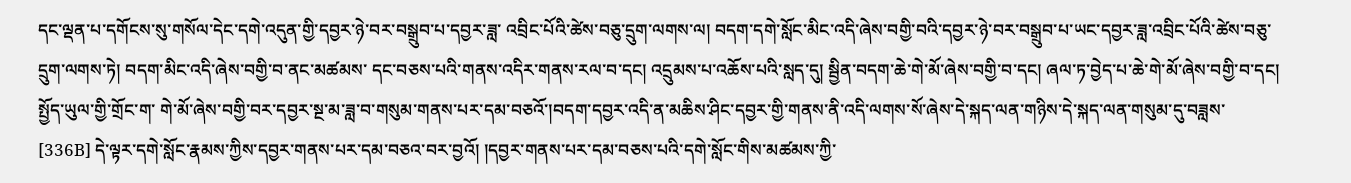དང་ལྡན་པ་དགོངས་སུ་གསོལ་དེང་དགེ་འདུན་གྱི་དབྱར་ཉེ་བར་བསྒྲུབ་པ་དབྱར་ཟླ་ འབྲིང་པོའི་ཚེས་བཅུ་དྲུག་ལགས་ལ། བདག་དགེ་སློང་མིང་འདི་ཞེས་བགྱི་བའི་དབྱར་ཉེ་བར་བསྒྲུབ་པ་ཡང་དབྱར་ཟླ་འབྲིང་པོའི་ཚེས་བཅུ་དྲུག་ལགས་ཏེ། བདག་མིང་འདི་ཞེས་བགྱི་བ་ནང་མཚམས་ དང་བཅས་པའི་གནས་འདིར་གནས་རལ་བ་དང། འདྲུམས་པ་འཆོས་པའི་སླད་དུ། སྦྱིན་བདག་ཆེ་གེ་མོ་ཞེས་བགྱི་བ་དང། ཞལ་ཏ་བྱེད་པ་ཆེ་གེ་མོ་ཞེས་བགྱི་བ་དང། སྤྱོད་ཡུལ་གྱི་གྲོང་ག་ གེ་མོ་ཞེས་བགྱི་བར་དབྱར་སྔ་མ་ཟླ་བ་གསུམ་གནས་པར་དམ་བཅའོ་།བདག་དབྱར་འདི་ན་མཆིས་ཤིང་དབྱར་གྱི་གནས་ནི་འདི་ལགས་སོ་ཞེས་དེ་སྐད་ལན་གཉིས་དེ་སྐད་ལན་གསུམ་དུ་བཟླས་ [336B] དེ་ལྟར་དགེ་སློང་རྣམས་ཀྱིས་དབྱར་གནས་པར་དམ་བཅའ་བར་བྱའོ། །དབྱར་གནས་པར་དམ་བཅས་པའི་དགེ་སློང་གིས་མཚམས་ཀྱི་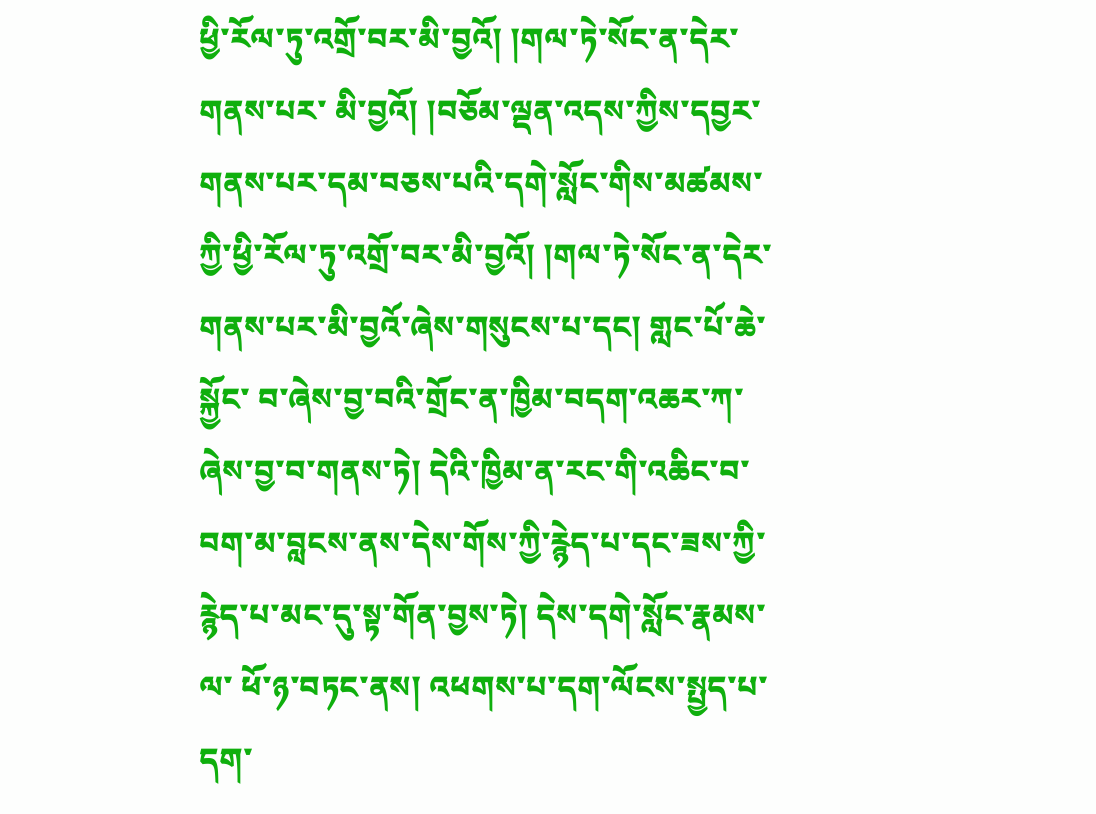ཕྱི་རོལ་ཏུ་འགྲོ་བར་མི་བྱའོ། །གལ་ཏེ་སོང་ན་དེར་གནས་པར་ མི་བྱའོ། །བཅོམ་ལྡན་འདས་ཀྱིས་དབྱར་གནས་པར་དམ་བཅས་པའི་དགེ་སློང་གིས་མཚམས་ཀྱི་ཕྱི་རོལ་ཏུ་འགྲོ་བར་མི་བྱའོ། །གལ་ཏེ་སོང་ན་དེར་གནས་པར་མི་བྱའོ་ཞེས་གསུངས་པ་དང། གླང་པོ་ཆེ་སྐྱོང་ བ་ཞེས་བྱ་བའི་གྲོང་ན་ཁྱིམ་བདག་འཆར་ཀ་ཞེས་བྱ་བ་གནས་ཏེ། དེའི་ཁྱིམ་ན་རང་གི་འཆིང་བ་བག་མ་བླངས་ནས་དེས་གོས་ཀྱི་རྙེད་པ་དང་ཟས་ཀྱི་རྙེད་པ་མང་དུ་སྟ་གོན་བྱས་ཏེ། དེས་དགེ་སློང་རྣམས་ལ་ ཕོ་ཉ་བཏང་ནས། འཕགས་པ་དག་ལོངས་སྤྱད་པ་དག་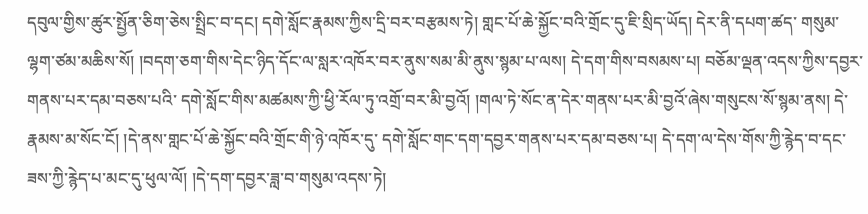དབུལ་གྱིས་ཚུར་སྤྱོན་ཅིག་ཅེས་སྤྲིང་བ་དང། དགེ་སློང་རྣམས་ཀྱིས་དྲི་བར་བརྩམས་ཏེ། གླང་པོ་ཆེ་སྐྱོང་བའི་གྲོང་དུ་ཇི་སྲིད་ཡོད། དེར་ནི་དཔག་ཚད་ གསུམ་ལྷག་ཙམ་མཆིས་སོ། །བདག་ཅག་གིས་དེང་ཉིད་དོང་ལ་སླར་འཁོར་བར་ནུས་སམ་མི་ནུས་སྙམ་པ་ལས། དེ་དག་གིས་བསམས་པ། བཅོམ་ལྡན་འདས་ཀྱིས་དབྱར་གནས་པར་དམ་བཅས་པའི་ དགེ་སློང་གིས་མཚམས་ཀྱི་ཕྱི་རོལ་ཏུ་འགྲོ་བར་མི་བྱའོ། །གལ་ཏེ་སོང་ན་དེར་གནས་པར་མི་བྱའོ་ཞེས་གསུངས་སོ་སྙམ་ནས། དེ་རྣམས་མ་སོང་ངོ། །དེ་ནས་གླང་པོ་ཆེ་སྐྱོང་བའི་གྲོང་གི་ཉེ་འཁོར་དུ་ དགེ་སློང་གང་དག་དབྱར་གནས་པར་དམ་བཅས་པ། དེ་དག་ལ་དེས་གོས་ཀྱི་རྙེད་བ་དང་ཟས་ཀྱི་རྙེད་པ་མང་དུ་ཕུལ་ལོ། །དེ་དག་དབྱར་ཟླ་བ་གསུམ་འདས་ཏེ།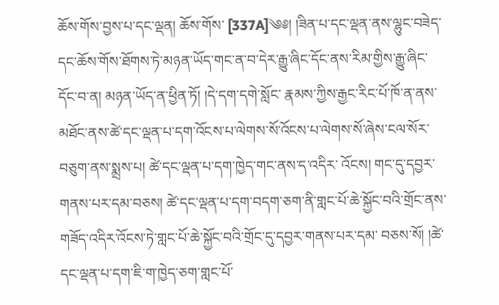ཆོས་གོས་བྱས་པ་དང་ལྡན། ཆོས་གོས་ [337A]༄༅། །ཟིན་པ་དང་ལྡན་ནས་ལྷུང་བཟེད་དང་ཆོས་གོས་ཐོགས་ཏེ་མཉན་ཡོད་གང་ན་བ་དེར་རྒྱུ་ཞིང་དོང་ནས་རིམ་གྱིས་རྒྱུ་ཞིང་དོང་བ་ན། མཉན་ཡོད་ན་ཕྱིན་ཏོ། །དེ་དག་དགེ་སློང་ རྣམས་ཀྱིས་རྒྱང་རིང་པོ་ཁོ་ན་ནས་མཐོང་ནས་ཚེ་དང་ལྡན་པ་དག་འོངས་པ་ལེགས་སོ་འོངས་པ་ལེགས་སོ་ཞེས་ངལ་སོར་བཅུག་ནས་སྨྲས་པ། ཚེ་དང་ལྡན་པ་དག་ཁྱེད་གང་ནས་ད་འདིར་ འོངས། གང་དུ་དབྱར་གནས་པར་དམ་བཅས། ཚེ་དང་ལྡན་པ་དག་བདག་ཅག་ནི་གླང་པོ་ཆེ་སྐྱོང་བའི་གྲོང་ནས་གཟོད་འདིར་འོངས་ཏེ་གླང་པོ་ཆེ་སྐྱོང་བའི་གྲོང་དུ་དབྱར་གནས་པར་དམ་ བཅས་སོ། །ཚེ་དང་ལྡན་པ་དག་ཇི་ག་ཁྱེད་ཅག་གླང་པོ་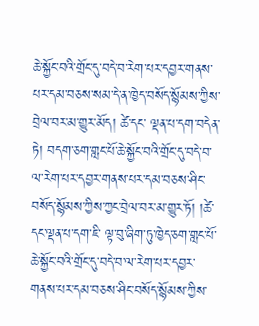ཆེ་སྐྱོང་བའི་གྲོང་དུ་བདེ་བ་རེག་པར་དབྱར་གནས་པར་དམ་བཅས་སམ་དེ་ན་ཁྱེད་བསོད་སྙོམས་ཀྱིས་བྲེལ་བར་མ་གྱུར་མོད། ཚེ་དང་ ལྡན་པ་དག་བདེན་ཏེ། བདག་ཅག་གླང་པོ་ཆེ་སྐྱོང་བའི་གྲོང་དུ་བདེ་བ་ལ་རེག་པར་དབྱར་གནས་པར་དམ་བཅས་ཤིང་བསོད་སྙོམས་ཀྱིས་ཀྱང་བྲེལ་བར་མ་གྱུར་ཏོ། །ཚེ་དང་ལྡན་པ་དག་ཇི་ ལྟ་བུ་ཞིག་ཏུ་ཁྱེད་ཅག་གླང་པོ་ཆེ་སྐྱོང་བའི་གྲོང་དུ་བདེ་བ་ལ་རེག་པར་དབྱར་གནས་པར་དམ་བཅས་ཤིང་བསོད་སྙོམས་ཀྱིས་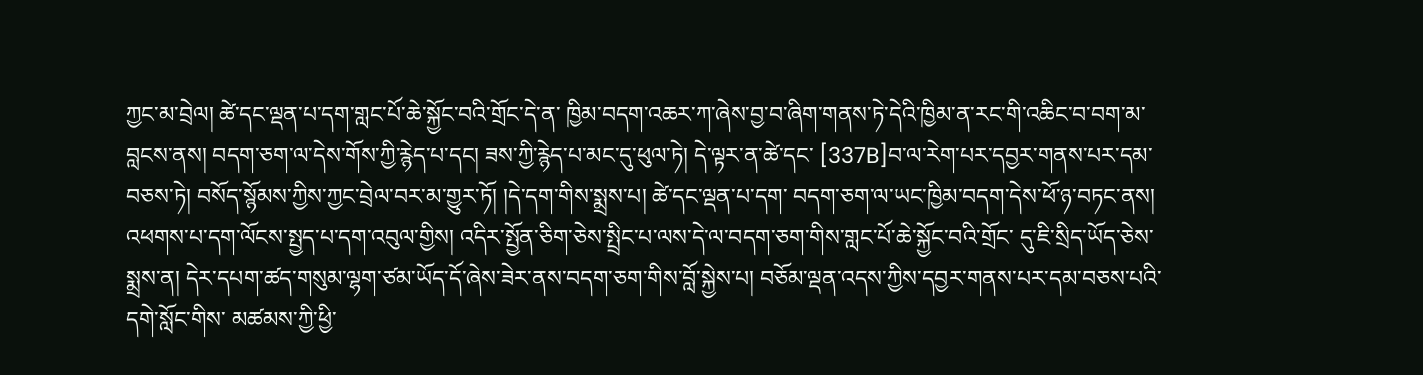ཀྱང་མ་བྲེལ། ཚེ་དང་ལྡན་པ་དག་གླང་པོ་ཆེ་སྐྱོང་བའི་གྲོང་དེ་ན་ ཁྱིམ་བདག་འཆར་ཀ་ཞེས་བྱ་བ་ཞིག་གནས་ཏེ་དེའི་ཁྱིམ་ན་རང་གི་འཆིང་བ་བག་མ་བླངས་ནས། བདག་ཅག་ལ་དེས་གོས་ཀྱི་རྙེད་པ་དང། ཟས་ཀྱི་རྙེད་པ་མང་དུ་ཕུལ་ཏེ། དེ་ལྟར་ན་ཚེ་དང་ [337B]བ་ལ་རེག་པར་དབྱར་གནས་པར་དམ་བཅས་ཏེ། བསོད་སྙོམས་ཀྱིས་ཀྱང་བྲེལ་བར་མ་གྱུར་ཏོ། །དེ་དག་གིས་སྨྲས་པ། ཚེ་དང་ལྡན་པ་དག་ བདག་ཅག་ལ་ཡང་ཁྱིམ་བདག་དེས་ཕོ་ཉ་བཏང་ནས། འཕགས་པ་དག་ལོངས་སྤྱད་པ་དག་འབུལ་གྱིས། འདིར་སྤྱོན་ཅིག་ཅེས་སྤྲིང་པ་ལས་དེ་ལ་བདག་ཅག་གིས་གླང་པོ་ཆེ་སྐྱོང་བའི་གྲོང་ དུ་ཇི་སྲིད་ཡོད་ཅེས་སྨྲས་ན། དེར་དཔག་ཚད་གསུམ་ལྷག་ཙམ་ཡོད་དོ་ཞེས་ཟེར་ནས་བདག་ཅག་གིས་བློ་སྐྱེས་པ། བཅོམ་ལྡན་འདས་ཀྱིས་དབྱར་གནས་པར་དམ་བཅས་པའི་དགེ་སློང་གིས་ མཚམས་ཀྱི་ཕྱི་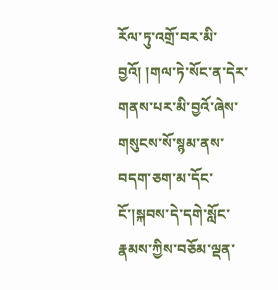རོལ་ཏུ་འགྲོ་བར་མི་བྱའོ། །གལ་ཏེ་སོང་ན་དེར་གནས་པར་མི་བྱའོ་ཞེས་གསུངས་སོ་སྙམ་ནས་བདག་ཅག་མ་དོང་ངོ་།སྐབས་དེ་དགེ་སློང་རྣམས་ཀྱིས་བཅོམ་ལྡན་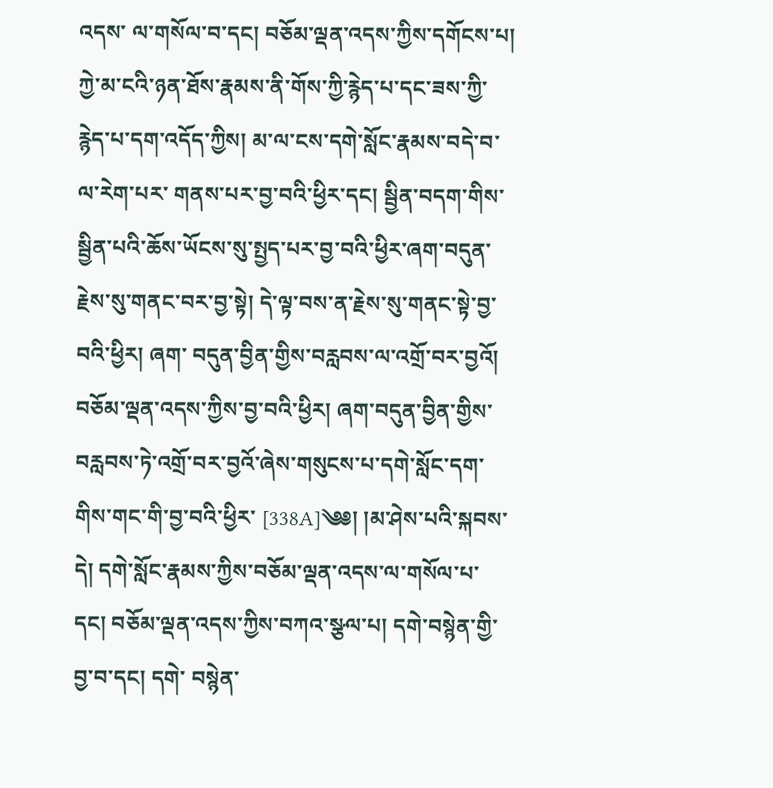འདས་ ལ་གསོལ་བ་དང། བཅོམ་ལྡན་འདས་ཀྱིས་དགོངས་པ། ཀྱེ་མ་ངའི་ཉན་ཐོས་རྣམས་ནི་གོས་ཀྱི་རྙེད་པ་དང་ཟས་ཀྱི་རྙེད་པ་དག་འདོད་ཀྱིས། མ་ལ་ངས་དགེ་སློང་རྣམས་བདེ་བ་ལ་རེག་པར་ གནས་པར་བྱ་བའི་ཕྱིར་དང། སྦྱིན་བདག་གིས་སྦྱིན་པའི་ཆོས་ཡོངས་སུ་སྤྱད་པར་བྱ་བའི་ཕྱིར་ཞག་བདུན་རྗེས་སུ་གནང་བར་བྱ་སྟེ། དེ་ལྟ་བས་ན་རྗེས་སུ་གནང་སྟེ་བྱ་བའི་ཕྱིར། ཞག་ བདུན་བྱིན་གྱིས་བརླབས་ལ་འགྲོ་བར་བྱའོ། བཅོམ་ལྡན་འདས་ཀྱིས་བྱ་བའི་ཕྱིར། ཞག་བདུན་བྱིན་གྱིས་བརླབས་ཏེ་འགྲོ་བར་བྱའོ་ཞེས་གསུངས་པ་དགེ་སློང་དག་གིས་གང་གི་བྱ་བའི་ཕྱིར་ [338A]༄༅། །མ་ཤེས་པའི་སྐབས་དེ། དགེ་སློང་རྣམས་ཀྱིས་བཅོམ་ལྡན་འདས་ལ་གསོལ་པ་དང། བཅོམ་ལྡན་འདས་ཀྱིས་བཀའ་སྩལ་པ། དགེ་བསྙེན་གྱི་བྱ་བ་དང། དགེ་ བསྙེན་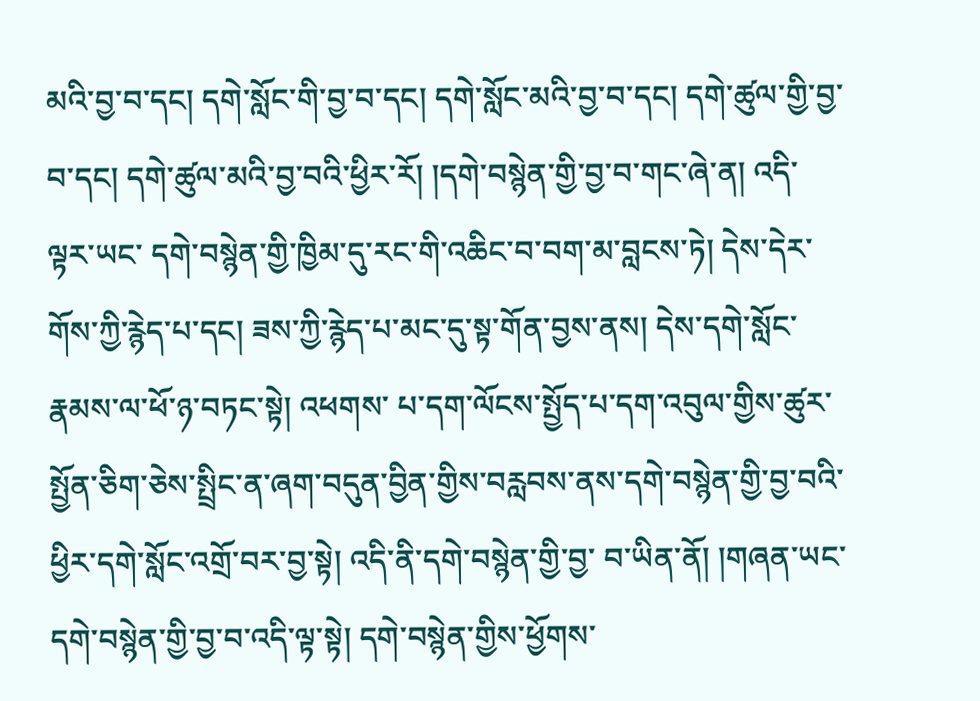མའི་བྱ་བ་དང། དགེ་སློང་གི་བྱ་བ་དང། དགེ་སློང་མའི་བྱ་བ་དང། དགེ་ཚུལ་གྱི་བྱ་བ་དང། དགེ་ཚུལ་མའི་བྱ་བའི་ཕྱིར་རོ། །དགེ་བསྙེན་གྱི་བྱ་བ་གང་ཞེ་ན། འདི་ལྟར་ཡང་ དགེ་བསྙེན་གྱི་ཁྱིམ་དུ་རང་གི་འཆིང་བ་བག་མ་བླངས་ཏེ། དེས་དེར་གོས་ཀྱི་རྙེད་པ་དང། ཟས་ཀྱི་རྙེད་པ་མང་དུ་སྟ་གོན་བྱས་ནས། དེས་དགེ་སློང་རྣམས་ལ་ཕོ་ཉ་བཏང་སྟེ། འཕགས་ པ་དག་ལོངས་སྤྱོད་པ་དག་འབུལ་གྱིས་ཚུར་སྤྱོན་ཅིག་ཅེས་སྤྲིང་ན་ཞག་བདུན་བྱིན་གྱིས་བརླབས་ནས་དགེ་བསྙེན་གྱི་བྱ་བའི་ཕྱིར་དགེ་སློང་འགྲོ་བར་བྱ་སྟེ། འདི་ནི་དགེ་བསྙེན་གྱི་བྱ་ བ་ཡིན་ནོ། །གཞན་ཡང་དགེ་བསྙེན་གྱི་བྱ་བ་འདི་ལྟ་སྟེ། དགེ་བསྙེན་གྱིས་ཕྱོགས་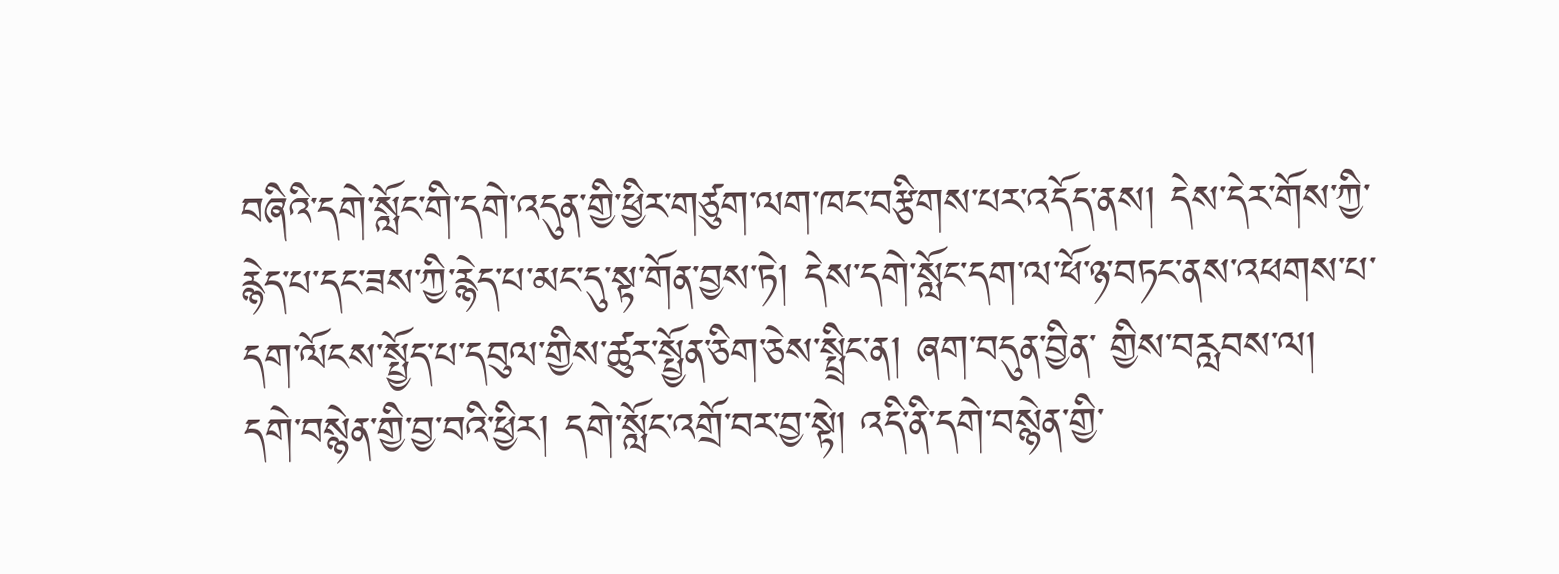བཞིའི་དགེ་སློང་གི་དགེ་འདུན་གྱི་ཕྱིར་གཙུག་ལག་ཁང་བརྩིགས་པར་འདོད་ནས། དེས་དེར་གོས་ཀྱི་ རྙེད་པ་དང་ཟས་ཀྱི་རྙེད་པ་མང་དུ་སྟ་གོན་བྱས་ཏེ། དེས་དགེ་སློང་དག་ལ་ཕོ་ཉ་བཏང་ནས་འཕགས་པ་དག་ལོངས་སྤྱོད་པ་དབུལ་གྱིས་ཚུར་སྤྱོན་ཅིག་ཅེས་སྤྲིང་ན། ཞག་བདུན་བྱིན་ གྱིས་བརླབས་ལ། དགེ་བསྙེན་གྱི་བྱ་བའི་ཕྱིར། དགེ་སློང་འགྲོ་བར་བྱ་སྟེ། འདི་ནི་དགེ་བསྙེན་གྱི་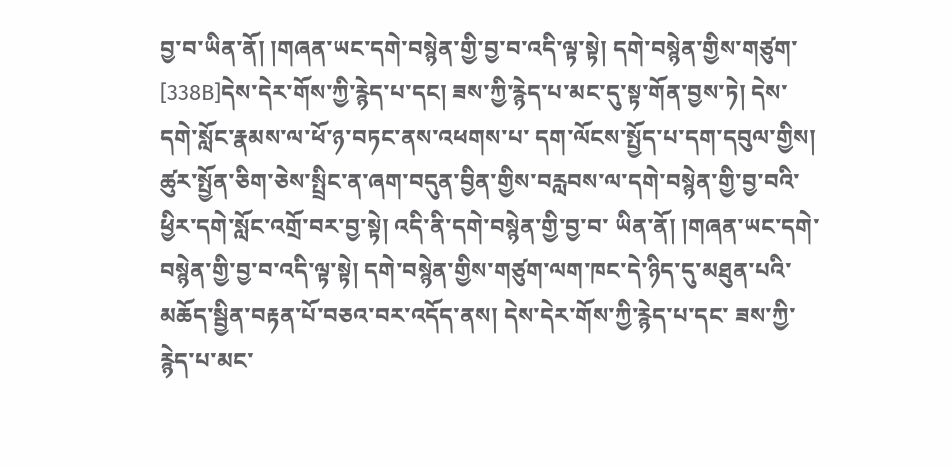བྱ་བ་ཡིན་ནོ། །གཞན་ཡང་དགེ་བསྙེན་གྱི་བྱ་བ་འདི་ལྟ་སྟེ། དགེ་བསྙེན་གྱིས་གཙུག་ [338B]དེས་དེར་གོས་ཀྱི་རྙེད་པ་དང། ཟས་ཀྱི་རྙེད་པ་མང་དུ་སྟ་གོན་བྱས་ཏེ། དེས་དགེ་སློང་རྣམས་ལ་ཕོ་ཉ་བཏང་ནས་འཕགས་པ་ དག་ལོངས་སྤྱོད་པ་དག་དབུལ་གྱིས། ཚུར་སྤྱོན་ཅིག་ཅེས་སྤྲིང་ན་ཞག་བདུན་བྱིན་གྱིས་བརླབས་ལ་དགེ་བསྙེན་གྱི་བྱ་བའི་ཕྱིར་དགེ་སློང་འགྲོ་བར་བྱ་སྟེ། འདི་ནི་དགེ་བསྙེན་གྱི་བྱ་བ་ ཡིན་ནོ། །གཞན་ཡང་དགེ་བསྙེན་གྱི་བྱ་བ་འདི་ལྟ་སྟེ། དགེ་བསྙེན་གྱིས་གཙུག་ལག་ཁང་དེ་ཉིད་དུ་མཐུན་པའི་མཆོད་སྦྱིན་བརྟན་པོ་བཅའ་བར་འདོད་ནས། དེས་དེར་གོས་ཀྱི་རྙེད་པ་དང་ ཟས་ཀྱི་རྙེད་པ་མང་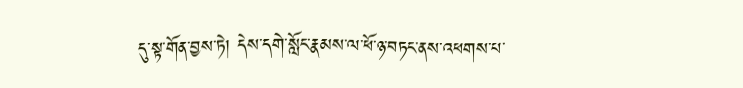དུ་སྟ་གོན་བྱས་ཏེ། དེས་དགེ་སློང་རྣམས་ལ་ཕོ་ཉ་བཏང་ནས་འཕགས་པ་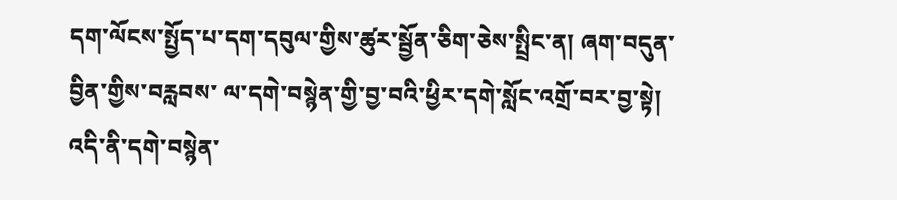དག་ལོངས་སྤྱོད་པ་དག་དབུལ་གྱིས་ཚུར་སྦྱོན་ཅིག་ཅེས་སྤྲིང་ན། ཞག་བདུན་བྱིན་གྱིས་བརླབས་ ལ་དགེ་བསྙེན་གྱི་བྱ་བའི་ཕྱིར་དགེ་སློང་འགྲོ་བར་བྱ་སྟེ། འདི་ནི་དགེ་བསྙེན་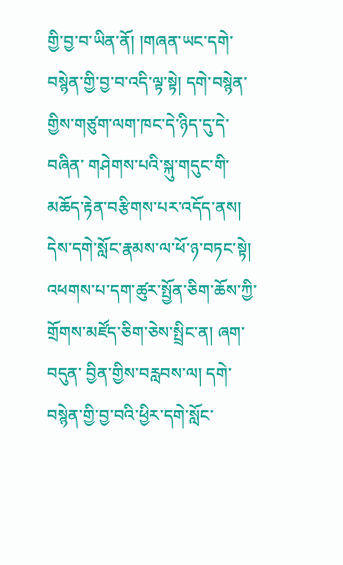གྱི་བྱ་བ་ཡིན་ནོ། །གཞན་ཡང་དགེ་བསྙེན་གྱི་བྱ་བ་འདི་ལྟ་སྟེ། དགེ་བསྙེན་གྱིས་གཙུག་ལག་ཁང་དེ་ཉིད་དུ་དེ་བཞིན་ གཤེགས་པའི་སྐུ་གདུང་གི་མཆོད་རྟེན་བརྩིགས་པར་འདོད་ནས། དེས་དགེ་སློང་རྣམས་ལ་ཕོ་ཉ་བཏང་སྟེ། འཕགས་པ་དག་ཚུར་སྤྱོན་ཅིག་ཆོས་ཀྱི་གྲོགས་མཛོད་ཅིག་ཅེས་སྤྲིང་ན། ཞག་བདུན་ བྱིན་གྱིས་བརླབས་ལ། དགེ་བསྙེན་གྱི་བྱ་བའི་ཕྱིར་དགེ་སློང་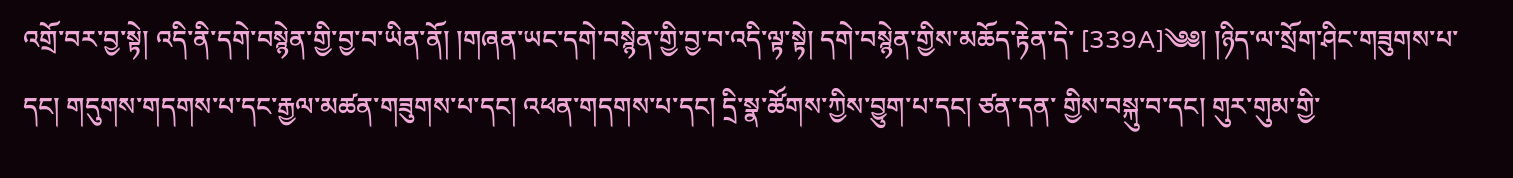འགྲོ་བར་བྱ་སྟེ། འདི་ནི་དགེ་བསྙེན་གྱི་བྱ་བ་ཡིན་ནོ། །གཞན་ཡང་དགེ་བསྙེན་གྱི་བྱ་བ་འདི་ལྟ་སྟེ། དགེ་བསྙེན་གྱིས་མཆོད་རྟེན་དེ་ [339A]༄༅། །ཉིད་ལ་སྲོག་ཤིང་གཟུགས་པ་དང། གདུགས་གདགས་པ་དང་རྒྱལ་མཚན་གཟུགས་པ་དང། འཕན་གདགས་པ་དང། དྲི་སྣ་ཚོགས་ཀྱིས་བྱུག་པ་དང། ཙན་དན་ གྱིས་བསྐུ་བ་དང། གུར་གུམ་གྱི་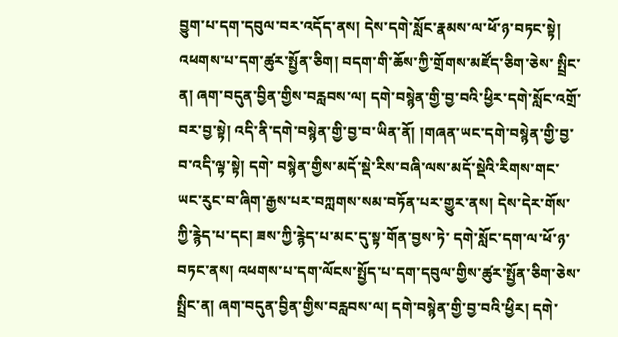བྱུག་པ་དག་དབུལ་བར་འདོད་ནས། དེས་དགེ་སློང་རྣམས་ལ་ཕོ་ཉ་བཏང་སྟེ། འཕགས་པ་དག་ཚུར་སྤྱོན་ཅིག། བདག་གི་ཆོས་ཀྱི་གྲོགས་མཛོད་ཅིག་ཅེས་ སྤྲིང་ན། ཞག་བདུན་བྱིན་གྱིས་བརླབས་ལ། དགེ་བསྙེན་གྱི་བྱ་བའི་ཕྱིར་དགེ་སློང་འགྲོ་བར་བྱ་སྟེ། འདི་ནི་དགེ་བསྙེན་གྱི་བྱ་བ་ཡིན་ནོ། །གཞན་ཡང་དགེ་བསྙེན་གྱི་བྱ་བ་འདི་ལྟ་སྟེ། དགེ་ བསྙེན་གྱིས་མདོ་སྡེ་རིས་བཞི་ལས་མདོ་སྡེའི་རིགས་གང་ཡང་རུང་བ་ཞིག་རྒྱས་པར་བཀླགས་སམ་བཏོན་པར་གྱུར་ནས། དེས་དེར་གོས་ཀྱི་རྙེད་པ་དང། ཟས་ཀྱི་རྙེད་པ་མང་དུ་སྟ་གོན་བྱས་ཏེ་ དགེ་སློང་དག་ལ་ཕོ་ཉ་བཏང་ནས། འཕགས་པ་དག་ལོངས་སྤྱོད་པ་དག་དབུལ་གྱིས་ཚུར་སྤྱོན་ཅིག་ཅེས་སྤྲིང་ན། ཞག་བདུན་བྱིན་གྱིས་བརླབས་ལ། དགེ་བསྙེན་གྱི་བྱ་བའི་ཕྱིར། དགེ་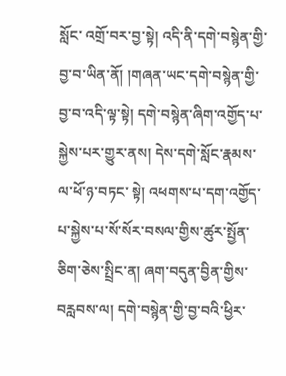སློང་ འགྲོ་བར་བྱ་སྟེ། འདི་ནི་དགེ་བསྙེན་གྱི་བྱ་བ་ཡིན་ནོ། །གཞན་ཡང་དགེ་བསྙེན་གྱི་བྱ་བ་འདི་ལྟ་སྟེ། དགེ་བསྙེན་ཞིག་འགྱོད་པ་སྐྱེས་པར་གྱུར་ནས། དེས་དགེ་སློང་རྣམས་ལ་ཕོ་ཉ་བཏང་ སྟེ། འཕགས་པ་དག་འགྱོད་པ་སྐྱེས་པ་སོ་སོར་བསལ་གྱིས་ཚུར་སྤྱོན་ཅིག་ཅེས་སྤྲིང་ན། ཞག་བདུན་བྱིན་གྱིས་བརླབས་ལ། དགེ་བསྙེན་གྱི་བྱ་བའི་ཕྱིར་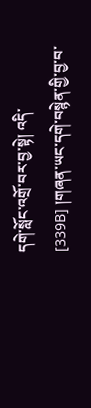དགེ་སློང་འགྲོ་བར་བྱ་སྟེ། འདི་ [339B] །གཞན་ཡང་དགེ་བསྙེན་གྱི་བྱ་བ་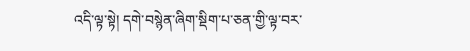འདི་ལྟ་སྟེ། དགེ་བསྙེན་ཞིག་སྡིག་པ་ཅན་གྱི་ལྟ་བར་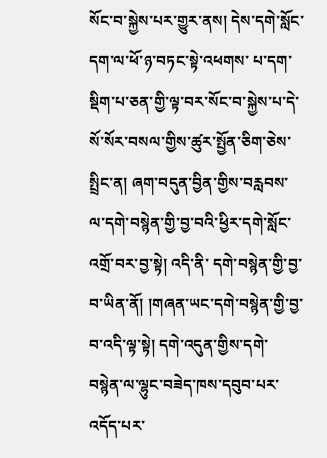སོང་བ་སྐྱེས་པར་གྱུར་ནས། དེས་དགེ་སློང་དག་ལ་ཕོ་ཉ་བཏང་སྟེ་འཕགས་ པ་དག་སྡིག་པ་ཅན་གྱི་ལྟ་བར་སོང་བ་སྐྱེས་པ་དེ་སོ་སོར་བསལ་གྱིས་ཚུར་སྤྱོན་ཅིག་ཅེས་སྤྲིང་ན། ཞག་བདུན་བྱིན་གྱིས་བརླབས་ལ་དགེ་བསྙེན་གྱི་བྱ་བའི་ཕྱིར་དགེ་སློང་འགྲོ་བར་བྱ་སྟེ། འདི་ནི་ དགེ་བསྙེན་གྱི་བྱ་བ་ཡིན་ནོ། །གཞན་ཡང་དགེ་བསྙེན་གྱི་བྱ་བ་འདི་ལྟ་སྟེ། དགེ་འདུན་གྱིས་དགེ་བསྙེན་ལ་ལྷུང་བཟེད་ཁས་དབུབ་པར་འདོད་པར་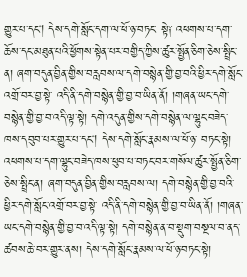གྱུར་པ་དང། དེས་དགེ་སློང་དག་ལ་ཕོ་ཉ་བཏང་ སྟེ༑ འཕགས་པ་དག་ཆོས་དང་མཐུན་པའི་ཕྱོགས་སྟེན་པར་བགྱིད་ཀྱིས་ཚུར་སྤྱོན་ཅིག་ཅེས་སྤྲིང་ན། ཞག་བདུན་བྱིན་གྱིས་བརླབས་ལ་དགེ་བསྙེན་གྱི་བྱ་བའི་ཕྱིར་དགེ་སློང་འགྲོ་བར་བྱ་སྟེ་ འདི་ནི་དགེ་བསྙེན་གྱི་བྱ་བ་ཡིན་ནོ། །གཞན་ཡང་དགེ་བསྙེན་གྱི་བྱ་བ་འདི་ལྟ་སྟེ། དགེ་འདུན་གྱིས་དགེ་བསྙེན་ལ་ལྷུང་བཟེད་ཁས་དབུབ་པར་གྱུར་པ་དང། དེས་དགེ་སློང་རྣམས་ལ་ཕོ་ཉ་ བཏང་སྟེ། འཕགས་པ་དག་ལྷུང་བཟེད་ཁས་ཕུབ་པ་བཏང་བར་གསོལ་ཚུར་སྤྱོན་ཅིག་ཅེས་སྤྲིང་ན། ཞག་བདུན་བྱིན་གྱིས་བརླབས་ལ། དགེ་བསྙེན་གྱི་བྱ་བའི་ཕྱིར་དགེ་སློང་འགྲོ་བར་བྱ་སྟེ་ འདི་ནི་དགེ་བསྙེན་གྱི་བྱ་བ་ཡིན་ནོ། །གཞན་ཡང་དགེ་བསྙེན་གྱི་བྱ་བ་འདི་ལྟ་སྟེ། དགེ་བསྙེན་ན་བ་སྡུག་བསྔལ་བ་ནད་ཚབས་ཆེ་བར་གྱུར་ནས། དེས་དགེ་སློང་རྣམས་ལ་ཕོ་ཉ་བཏང་སྟེ།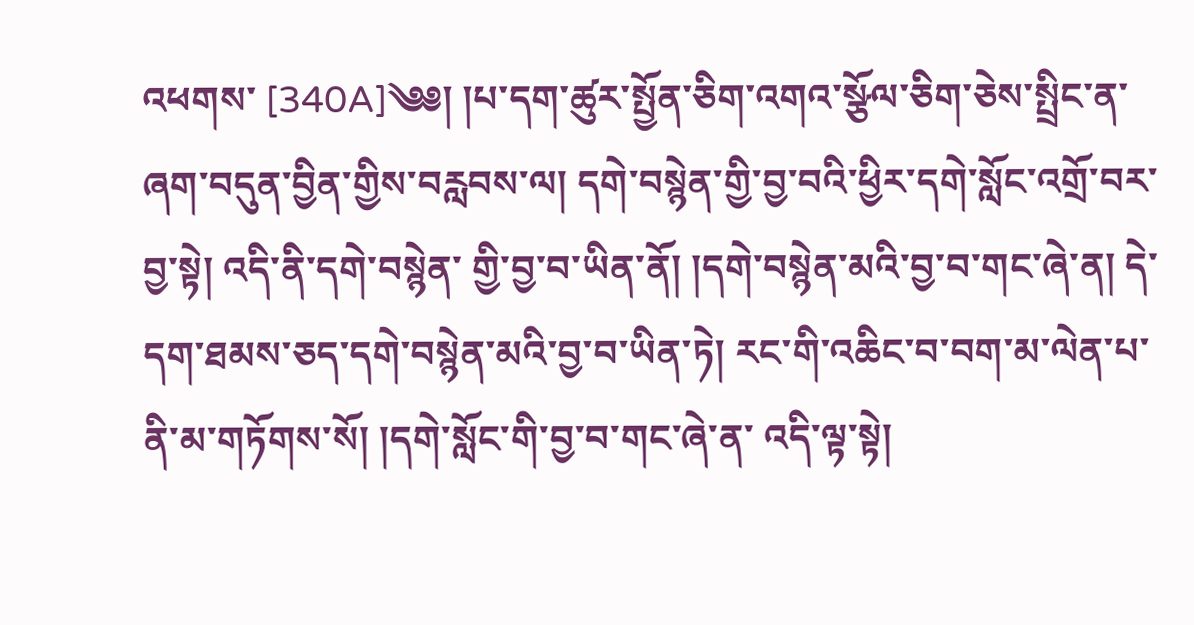འཕགས་ [340A]༄༅། །པ་དག་ཚུར་སྤྱོན་ཅིག་འགའ་སྩོལ་ཅིག་ཅེས་སྤྲིང་ན་ཞག་བདུན་བྱིན་གྱིས་བརླབས་ལ། དགེ་བསྙེན་གྱི་བྱ་བའི་ཕྱིར་དགེ་སློང་འགྲོ་བར་བྱ་སྟེ། འདི་ནི་དགེ་བསྙེན་ གྱི་བྱ་བ་ཡིན་ནོ། །དགེ་བསྙེན་མའི་བྱ་བ་གང་ཞེ་ན། དེ་དག་ཐམས་ཅད་དགེ་བསྙེན་མའི་བྱ་བ་ཡིན་ཏེ། རང་གི་འཆིང་བ་བག་མ་ལེན་པ་ནི་མ་གཏོགས་སོ། །དགེ་སློང་གི་བྱ་བ་གང་ཞེ་ན་ འདི་ལྟ་སྟེ།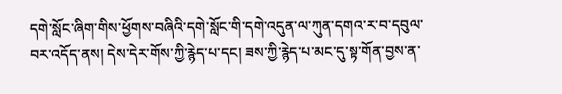དགེ་སློང་ཞིག་གིས་ཕྱོགས་བཞིའི་དགེ་སློང་གི་དགེ་འདུན་ལ་ཀུན་དགའ་ར་བ་དབུལ་བར་འདོད་ནས། དེས་དེར་གོས་ཀྱི་རྙེད་པ་དང། ཟས་ཀྱི་རྙེད་པ་མང་དུ་སྟ་གོན་བྱས་ན་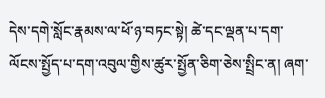དེས་དགེ་སློང་རྣམས་ལ་ཕོ་ཉ་བཏང་སྟེ། ཚེ་དང་ལྡན་པ་དག་ལོངས་སྤྱོད་པ་དག་འབུལ་གྱིས་ཚུར་སྤྱོན་ཅིག་ཅེས་སྤྲིང་ན། ཞག་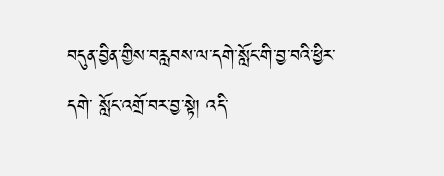བདུན་བྱིན་གྱིས་བརླབས་ལ་དགེ་སློང་གི་བྱ་བའི་ཕྱིར་དགེ་ སློང་འགྲོ་བར་བྱ་སྟེ། འདི་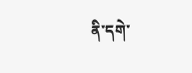ནི་དགེ་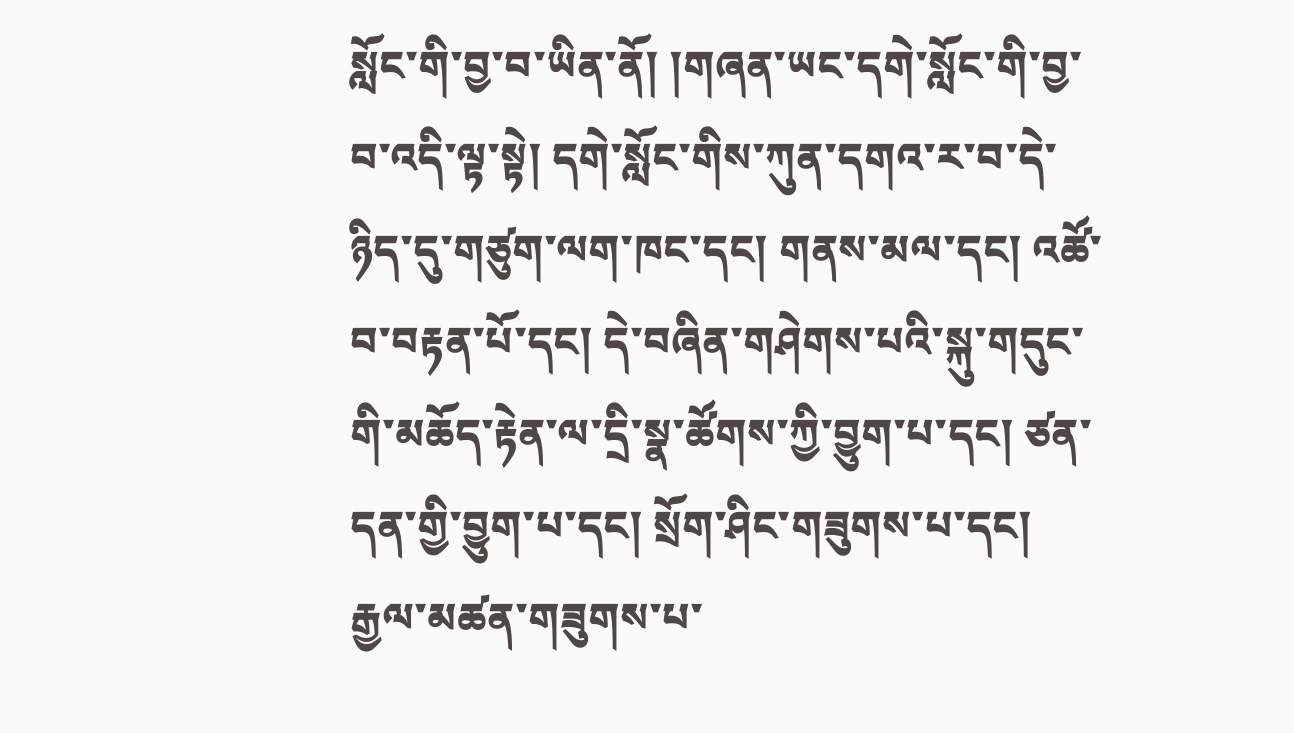སློང་གི་བྱ་བ་ཡིན་ནོ། །གཞན་ཡང་དགེ་སློང་གི་བྱ་བ་འདི་ལྟ་སྟེ། དགེ་སློང་གིས་ཀུན་དགའ་ར་བ་དེ་ཉིད་དུ་གཙུག་ལག་ཁང་དང། གནས་མལ་དང། འཚོ་ བ་བརྟན་པོ་དང། དེ་བཞིན་གཤེགས་པའི་སྐུ་གདུང་གི་མཆོད་རྟེན་ལ་དྲི་སྣ་ཚོགས་ཀྱི་བྱུག་པ་དང། ཙན་དན་གྱི་བྱུག་པ་དང། སྲོག་ཤིང་གཟུགས་པ་དང། རྒྱལ་མཚན་གཟུགས་པ་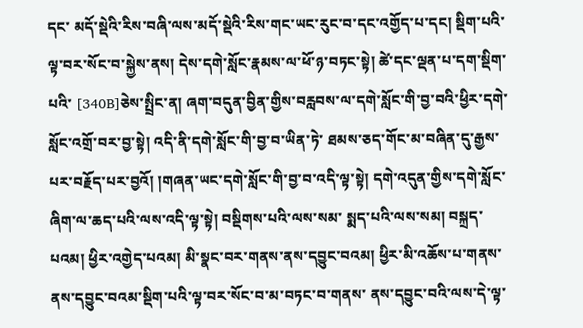དང་ མདོ་སྡེའི་རིས་བཞི་ལས་མདོ་སྡེའི་རིས་གང་ཡང་རུང་བ་དང་འགྱོད་པ་དང། སྡིག་པའི་ལྟ་བར་སོང་བ་སྐྱེས་ནས། དེས་དགེ་སློང་རྣམས་ལ་ཕོ་ཉ་བཏང་སྟེ། ཚེ་དང་ལྡན་པ་དག་སྡིག་པའི་ [340B]ཅེས་སྤྲིང་ན། ཞག་བདུན་བྱིན་གྱིས་བརླབས་ལ་དགེ་སློང་གི་བྱ་བའི་ཕྱིར་དགེ་སློང་འགྲོ་བར་བྱ་སྟེ། འདི་ནི་དགེ་སློང་གི་བྱ་བ་ཡིན་ཏེ་ ཐམས་ཅད་གོང་མ་བཞིན་དུ་རྒྱས་པར་བརྗོད་པར་བྱའོ། །གཞན་ཡང་དགེ་སློང་གི་བྱ་བ་འདི་ལྟ་སྟེ། དགེ་འདུན་གྱིས་དགེ་སློང་ཞིག་ལ་ཆད་པའི་ལས་འདི་ལྟ་སྟེ། བསྡིགས་པའི་ལས་སམ་ སྨད་པའི་ལས་སམ། བསྐྲད་པའམ། ཕྱིར་འགྱེད་པའམ། མི་སྣང་བར་གནས་ནས་དབྱུང་བའམ། ཕྱིར་མི་འཆོས་པ་གནས་ནས་དབྱུང་བའམ་སྡིག་པའི་ལྟ་བར་སོང་བ་མ་བཏང་བ་གནས་ ནས་དབྱུང་བའི་ལས་དེ་ལྟ་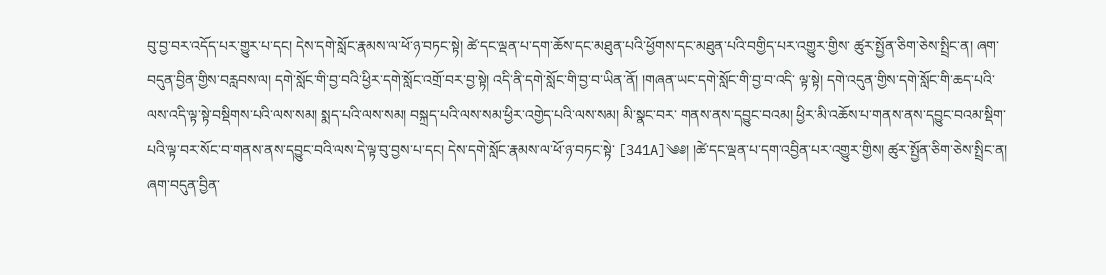བུ་བྱ་བར་འདོད་པར་གྱུར་པ་དང། དེས་དགེ་སློང་རྣམས་ལ་ཕོ་ཉ་བཏང་སྟེ། ཚེ་དང་ལྡན་པ་དག་ཆོས་དང་མཐུན་པའི་ཕྱོགས་དང་མཐུན་པའི་བགྱིད་པར་འགྱུར་གྱིས་ ཚུར་སྤྱོན་ཅིག་ཅེས་སྤྲིང་ན། ཞག་བདུན་བྱིན་གྱིས་བརླབས་ལ། དགེ་སློང་གི་བྱ་བའི་ཕྱིར་དགེ་སློང་འགྲོ་བར་བྱ་སྟེ། འདི་ནི་དགེ་སློང་གི་བྱ་བ་ཡིན་ནོ། །གཞན་ཡང་དགེ་སློང་གི་བྱ་བ་འདི་ ལྟ་སྟེ། དགེ་འདུན་གྱིས་དགེ་སློང་གི་ཆད་པའི་ལས་འདི་ལྟ་སྟེ་བསྡིགས་པའི་ལས་སམ། སྨད་པའི་ལས་སམ། བསྐྲད་པའི་ལས་སམ་ཕྱིར་འགྱེད་པའི་ལས་སམ། མི་སྣང་བར་ གནས་ནས་དབྱུང་བའམ། ཕྱིར་མི་འཆོས་པ་གནས་ནས་དབྱུང་བའམ་སྡིག་པའི་ལྟ་བར་སོང་བ་གནས་ནས་དབྱུང་བའི་ལས་དེ་ལྟ་བུ་བྱས་པ་དང། དེས་དགེ་སློང་རྣམས་ལ་ཕོ་ཉ་བཏང་སྟེ་ [341A]༄༅། །ཚེ་དང་ལྡན་པ་དག་འབྱིན་པར་འགྱུར་གྱིས། ཚུར་སྤྱོན་ཅིག་ཅེས་སྤྲིང་ན། ཞག་བདུན་བྱིན་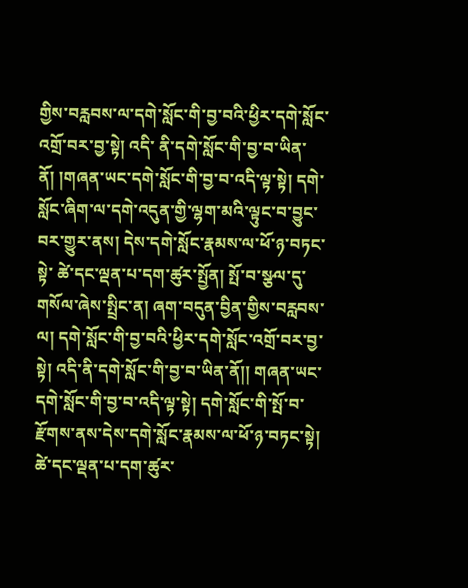གྱིས་བརླབས་ལ་དགེ་སློང་གི་བྱ་བའི་ཕྱིར་དགེ་སློང་འགྲོ་བར་བྱ་སྟེ། འདི་ ནི་དགེ་སློང་གི་བྱ་བ་ཡིན་ནོ། །གཞན་ཡང་དགེ་སློང་གི་བྱ་བ་འདི་ལྟ་སྟེ། དགེ་སློང་ཞིག་ལ་དགེ་འདུན་གྱི་ལྷག་མའི་ལྟུང་བ་བྱུང་བར་གྱུར་ནས། དེས་དགེ་སློང་རྣམས་ལ་ཕོ་ཉ་བཏང་སྟེ་ ཚེ་དང་ལྡན་པ་དག་ཚུར་སྤྱོན། སྤོ་བ་སྩལ་དུ་གསོལ་ཞེས་སྤྲིང་ན། ཞག་བདུན་བྱིན་གྱིས་བརླབས་ལ། དགེ་སློང་གི་བྱ་བའི་ཕྱིར་དགེ་སློང་འགྲོ་བར་བྱ་སྟེ། འདི་ནི་དགེ་སློང་གི་བྱ་བ་ཡིན་ནོ།། གཞན་ཡང་དགེ་སློང་གི་བྱ་བ་འདི་ལྟ་སྟེ། དགེ་སློང་གི་སྤོ་བ་རྫོགས་ནས་དེས་དགེ་སློང་རྣམས་ལ་ཕོ་ཉ་བཏང་སྟེ། ཚེ་དང་ལྡན་པ་དག་ཚུར་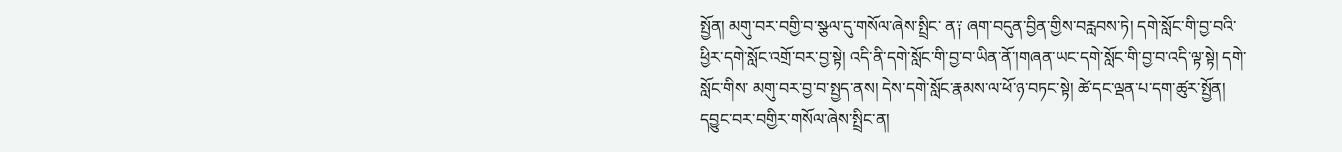སྤྱོན། མགུ་བར་བགྱི་བ་སྩལ་དུ་གསོལ་ཞེས་སྤྲིང་ ན༑ ཞག་བདུན་བྱིན་གྱིས་བརླབས་ཏེ། དགེ་སློང་གི་བྱ་བའི་ཕྱིར་དགེ་སློང་འགྲོ་བར་བྱ་སྟེ། འདི་ནི་དགེ་སློང་གི་བྱ་བ་ཡིན་ནོ་།གཞན་ཡང་དགེ་སློང་གི་བྱ་བ་འདི་ལྟ་སྟེ། དགེ་སློང་གིས་ མགུ་བར་བྱ་བ་སྤྱད་ནས། དེས་དགེ་སློང་རྣམས་ལ་ཕོ་ཉ་བཏང་སྟེ། ཚེ་དང་ལྡན་པ་དག་ཚུར་སྤྱོན། དབྱུང་བར་བགྱིར་གསོལ་ཞེས་སྤྲིང་ན།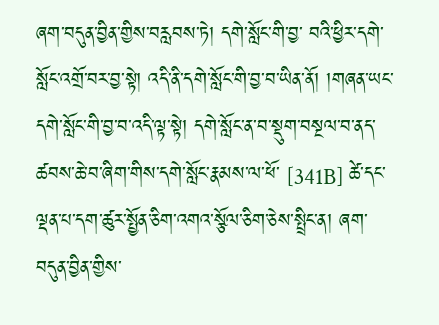ཞག་བདུན་བྱིན་གྱིས་བརླབས་ཏེ། དགེ་སློང་གི་བྱ་ བའི་ཕྱིར་དགེ་སློང་འགྲོ་བར་བྱ་སྟེ། འདི་ནི་དགེ་སློང་གི་བྱ་བ་ཡིན་ནོ། །གཞན་ཡང་དགེ་སློང་གི་བྱ་བ་འདི་ལྟ་སྟེ། དགེ་སློང་ན་བ་སྡུག་བསྔལ་བ་ནད་ཚབས་ཆེ་བ་ཞིག་གིས་དགེ་སློང་རྣམས་ལ་ཕོ་ [341B] ཚེ་དང་ལྡན་པ་དག་ཚུར་སྤྱོན་ཅིག་འགའ་སྩོལ་ཅིག་ཅེས་སྤྲིང་ན། ཞག་བདུན་བྱིན་གྱིས་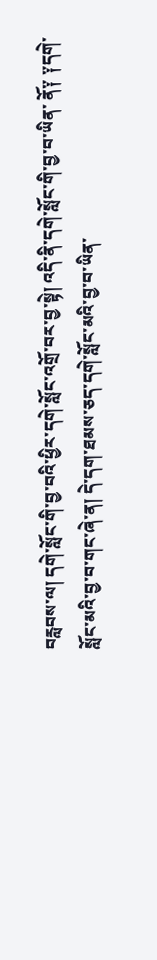བརླབས་ལ། དགེ་སློང་གི་བྱ་བའི་ཕྱིར་དགེ་སློང་འགྲོ་བར་བྱ་སྟེ། འདི་ནི་དགེ་སློང་གི་བྱ་བ་ཡིན་ ནོ༑ ༑དགེ་སློང་མའི་བྱ་བ་གང་ཞེ་ན། དེ་དག་ཐམས་ཅད་དགེ་སློང་མའི་བྱ་བ་ཡིན་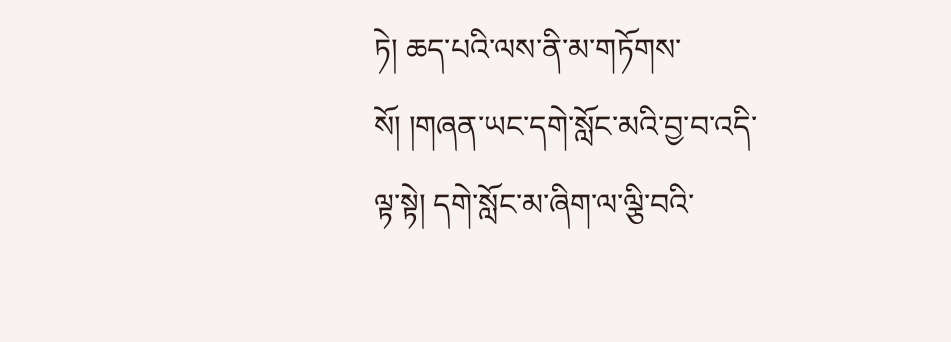ཏེ། ཆད་པའི་ལས་ནི་མ་གཏོགས་སོ། །གཞན་ཡང་དགེ་སློང་མའི་བྱ་བ་འདི་ལྟ་སྟེ། དགེ་སློང་མ་ཞིག་ལ་ལྕི་བའི་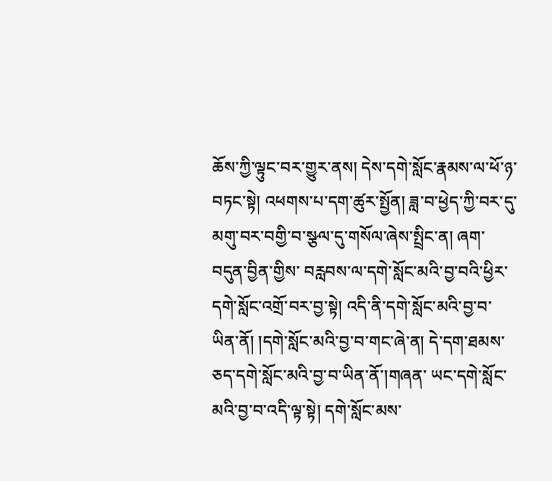ཆོས་ཀྱི་ལྟུང་བར་གྱུར་ནས། དེས་དགེ་སློང་རྣམས་ལ་ཕོ་ཉ་བཏང་སྟེ། འཕགས་པ་དག་ཚུར་སྤྱོན། ཟླ་བ་ཕྱེད་ཀྱི་བར་དུ་མགུ་བར་བགྱི་བ་སྩལ་དུ་གསོལ་ཞེས་སྤྲིང་ན། ཞག་བདུན་བྱིན་གྱིས་ བརླབས་ལ་དགེ་སློང་མའི་བྱ་བའི་ཕྱིར་དགེ་སློང་འགྲོ་བར་བྱ་སྟེ། འདི་ནི་དགེ་སློང་མའི་བྱ་བ་ཡིན་ནོ། །དགེ་སློང་མའི་བྱ་བ་གང་ཞེ་ན། དེ་དག་ཐམས་ཅད་དགེ་སློང་མའི་བྱ་བ་ཡིན་ནོ་།གཞན་ ཡང་དགེ་སློང་མའི་བྱ་བ་འདི་ལྟ་སྟེ། དགེ་སློང་མས་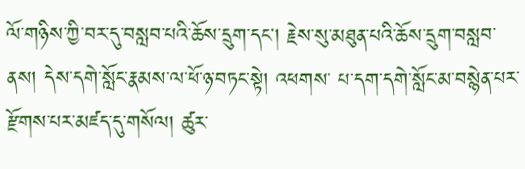ལོ་གཉིས་ཀྱི་བར་དུ་བསླབ་པའི་ཆོས་དྲུག་དང། རྗེས་སུ་མཐུན་པའི་ཆོས་དྲུག་བསླབ་ནས། དེས་དགེ་སློང་རྣམས་ལ་ཕོ་ཉ་བཏང་སྟེ། འཕགས་ པ་དག་དགེ་སློང་མ་བསྙེན་པར་རྫོགས་པར་མཛད་དུ་གསོལ། ཚུར་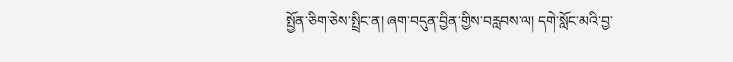སྤྱོན་ཅིག་ཅེས་སྤྲིང་ན། ཞག་བདུན་བྱིན་གྱིས་བརླབས་ལ། དགེ་སློང་མའི་བྱ་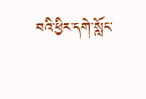བའི་ཕྱིར་དགེ་སློང་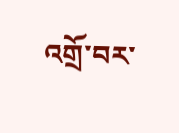འགྲོ་བར་